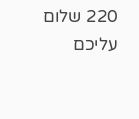220 שלום עליכם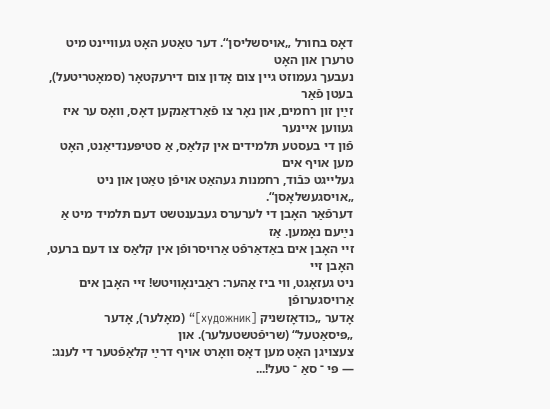דאָס בחורל „אױסשליסן“. דער טאַטע האָט געװײנט מיט טרערן און האָט
נעבעך געמוזט גײן צום אָדון צום דירעקטאָר (סמאָטריטעל), בעטן פֿאַר
זײַן זון רחמים, און נאָר צו פֿאַרדאַנקען דאָס, װאָס ער איז געװען אײנער
פֿון די בעסטע תּלמידים אין קלאַס, אַ סטיפּענדיאַנט, האָט מען אױף אים
געלײגט כּבֿוד, רחמנות געהאַט אױפֿן טאַטן און ניט „אױסגעשלאָסן“.
דערפֿאַר האָבן די לערערס געבענטשט דעם תּלמיד מיט אַ נײַעם נאָמען. אַז
זײ האָבן אים באַדאַרפֿט אַרױסרופֿן אין קלאַס צו דעם ברעט, האָבן זײ
ניט געזאָגט, װי ביז אַהער: ראַבינאָװיטש! זײ האָבן אים אַרױסגערופֿן
אָדער „כודאָזשניק [художник]“ (מאָלער), אָדער „פּיסאַטעל“ (שריפֿטשטעלער). און
צעצױגן האָט מען דאָס װאָרט אױף דרײַ קלאַפֿטער די לענג:
― פּי ־ סאַ ־ טעל!...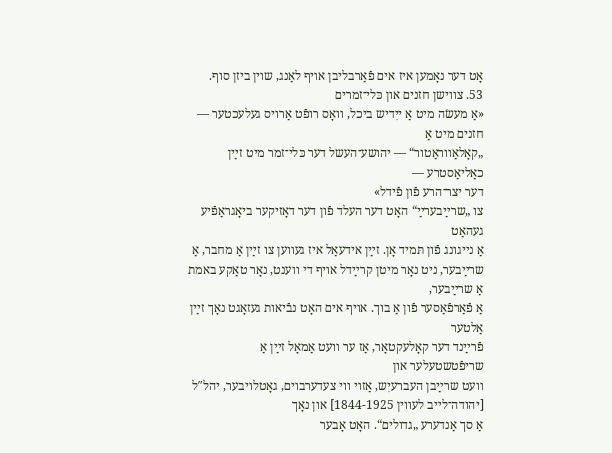אָט דער נאָמען איז אים פֿאַרבליבן אױף לאַנג, שױן ביזן סוף.
53. צװישן חזנים און כּלי־זמרים
«אַ מעשׂה מיט אַ ייִדיש ביכל, װאָס רופֿט אַרױס געלעכטער ― חזנים מיט אַ
„קאָלאַװראַטור“ ― יהושע־העשל דער כּלי־זמר מיט זײַן כאַליאַסטרע ―
דער יצר־הרע פֿון פֿידל»
צו „שרײַבערײַ“ האָט דער העלד פֿון דער דאָזיקער ביאָגראַפֿיע געהאַט
אַ נײגונג פֿון תּמיד אָן. זײַן אידעאַל איז געװען צו זײַן אַ מחבר, אַ
שרײַבער, ניט נאָר מיטן קרײַדל אױף די װענט, נאָר טאַקע באמת אַ שרײַבער,
אַ פֿאַרפֿאַסער פֿון אַ בוך. אױף אים האָט נבֿיאות געזאָגט נאָך זײַן אַלטער
פֿרײַנד דער קאָלעקטאָר, אַז ער װעט אַמאָל זײַן אַ שריפֿטשטעלער און
װעט שרײַבן העברעיִש, אַזױ װי צעדערבױם, גאָטלױבער, יהל″ל
[יהודה־לײב לעװין 1844-1925] און נאָך
אַ סך אַנדערע „גדולים“. האָט אָבער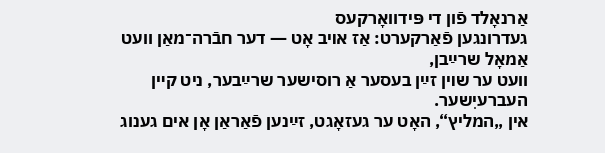אַרנאָלד פֿון די פּידװאָרקעס
געדרונגען פֿאַרקערט: אַז אױב אָט ― דער חבֿרה־מאַן װעט אַמאָל שרײַבן,
װעט ער שױן זײַן בעסער אַ רוסישער שרײַבער, ניט קײן העברעיִשער.
אין „המליץ“, האָט ער געזאָגט, זײַנען פֿאַראַן אָן אים גענוג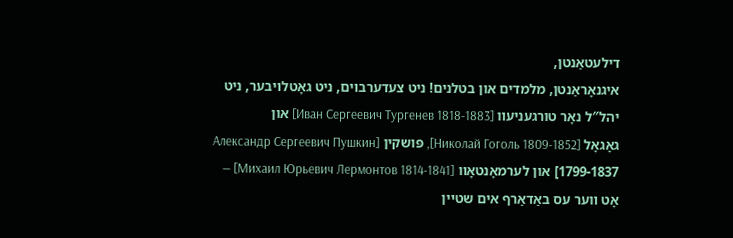דילעטאַנטן,
איגנאָראַנטן, מלמדים און בטלנים! ניט צעדערבױם, ניט גאָטלױבער, ניט
יהל″ל נאָר טורגעניעװ [Иван Сергеевич Тургенев 1818-1883] און
גאָגאָל [Николай Гоголь 1809-1852], פּושקין [Александр Сергеевич Пушкин
1799-1837] און לערמאָנטאָװ [Михаил Юрьевич Лермонтов 1814-1841] ― אָט װער עס באַדאַרף אים שטײן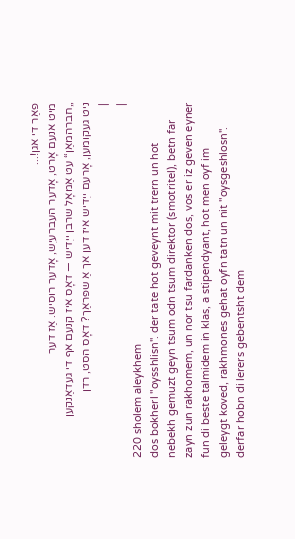פאַר די אגן!...
מיט אנעם אָרט, אָדער העברעיִש, אָדער רוסיש. אַז דער
„חברהמאַן“ עט אַמאָל שרבן ייִדיש ― דאָס איז קנעם אף די געדאַנקען
ניט געקומען, אָרעם ייִדיש איז דען אך אַ שפּראַך? דאָס הסט, רדן
|
|
220 sholem aleykhem
dos bokherl "oysshlisn''. der tate hot geveynt mit trern un hot
nebekh gemuzt geyn tsum odn tsum direktor (smotritel), betn far
zayn zun rakhomem, un nor tsu fardanken dos, vos er iz geven eyner
fun di beste talmidem in klas, a stipendyant, hot men oyf im
geleygt koved, rakhmones gehat oyfn tatn un nit "oysgeshlosn''.
derfar hobn di lerers gebentsht dem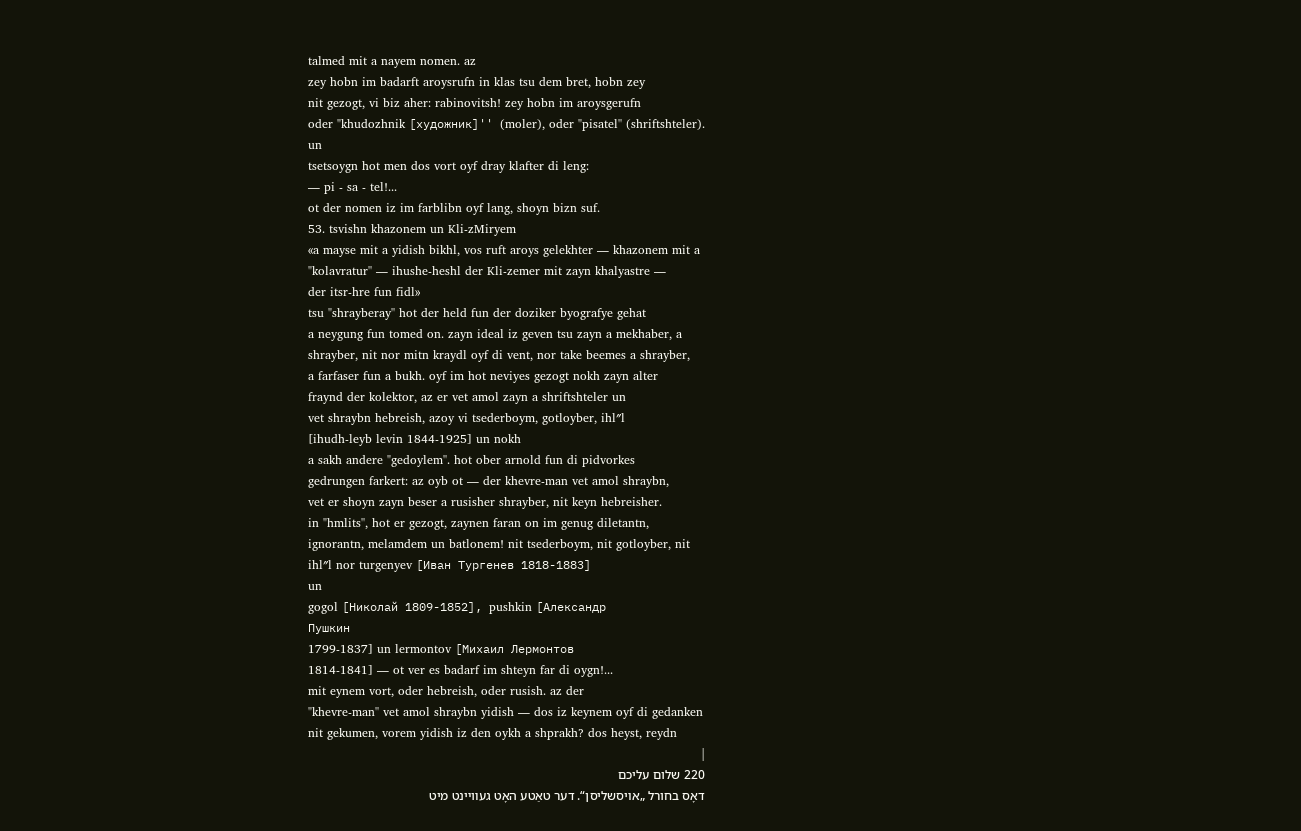talmed mit a nayem nomen. az
zey hobn im badarft aroysrufn in klas tsu dem bret, hobn zey
nit gezogt, vi biz aher: rabinovitsh! zey hobn im aroysgerufn
oder "khudozhnik [художник]'' (moler), oder "pisatel'' (shriftshteler).
un
tsetsoygn hot men dos vort oyf dray klafter di leng:
― pi - sa - tel!...
ot der nomen iz im farblibn oyf lang, shoyn bizn suf.
53. tsvishn khazonem un Kli-zMiryem
«a mayse mit a yidish bikhl, vos ruft aroys gelekhter ― khazonem mit a
"kolavratur'' ― ihushe-heshl der Kli-zemer mit zayn khalyastre ―
der itsr-hre fun fidl»
tsu "shrayberay'' hot der held fun der doziker byografye gehat
a neygung fun tomed on. zayn ideal iz geven tsu zayn a mekhaber, a
shrayber, nit nor mitn kraydl oyf di vent, nor take beemes a shrayber,
a farfaser fun a bukh. oyf im hot neviyes gezogt nokh zayn alter
fraynd der kolektor, az er vet amol zayn a shriftshteler un
vet shraybn hebreish, azoy vi tsederboym, gotloyber, ihl″l
[ihudh-leyb levin 1844-1925] un nokh
a sakh andere "gedoylem''. hot ober arnold fun di pidvorkes
gedrungen farkert: az oyb ot ― der khevre-man vet amol shraybn,
vet er shoyn zayn beser a rusisher shrayber, nit keyn hebreisher.
in "hmlits'', hot er gezogt, zaynen faran on im genug diletantn,
ignorantn, melamdem un batlonem! nit tsederboym, nit gotloyber, nit
ihl″l nor turgenyev [Иван Тургенев 1818-1883]
un
gogol [Николай 1809-1852], pushkin [Александр
Пушкин
1799-1837] un lermontov [Михаил Лермонтов
1814-1841] ― ot ver es badarf im shteyn far di oygn!...
mit eynem vort, oder hebreish, oder rusish. az der
"khevre-man'' vet amol shraybn yidish ― dos iz keynem oyf di gedanken
nit gekumen, vorem yidish iz den oykh a shprakh? dos heyst, reydn
|
220 שלום עליכם
דאָס בחורל „אױסשליסן“. דער טאַטע האָט געװײנט מיט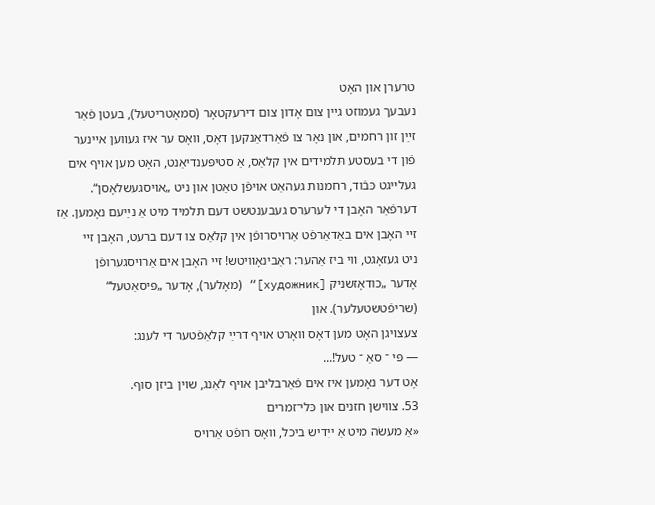טרערן און האָט
נעבעך געמוזט גײן צום אָדון צום דירעקטאָר (סמאָטריטעל), בעטן פֿאַר
זײַן זון רחמים, און נאָר צו פֿאַרדאַנקען דאָס, װאָס ער איז געװען אײנער
פֿון די בעסטע תּלמידים אין קלאַס, אַ סטיפּענדיאַנט, האָט מען אױף אים
געלײגט כּבֿוד, רחמנות געהאַט אױפֿן טאַטן און ניט „אױסגעשלאָסן“.
דערפֿאַר האָבן די לערערס געבענטשט דעם תּלמיד מיט אַ נײַעם נאָמען. אַז
זײ האָבן אים באַדאַרפֿט אַרױסרופֿן אין קלאַס צו דעם ברעט, האָבן זײ
ניט געזאָגט, װי ביז אַהער: ראַבינאָװיטש! זײ האָבן אים אַרױסגערופֿן
אָדער „כודאָזשניק [художник]“ (מאָלער), אָדער „פּיסאַטעל“ (שריפֿטשטעלער). און
צעצױגן האָט מען דאָס װאָרט אױף דרײַ קלאַפֿטער די לענג:
― פּי ־ סאַ ־ טעל!...
אָט דער נאָמען איז אים פֿאַרבליבן אױף לאַנג, שױן ביזן סוף.
53. צװישן חזנים און כּלי־זמרים
«אַ מעשׂה מיט אַ ייִדיש ביכל, װאָס רופֿט אַרױס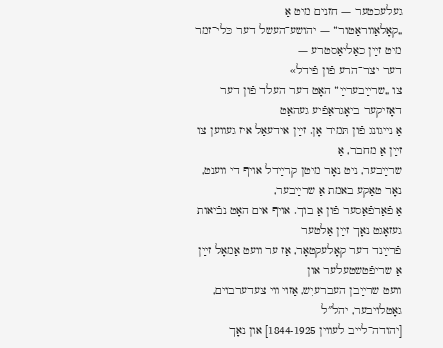געלעכטער ― חזנים מיט אַ
„קאָלאַװראַטור“ ― יהושע־העשל דער כּלי־זמר מיט זײַן כאַליאַסטרע ―
דער יצר־הרע פֿון פֿידל»
צו „שרײַבערײַ“ האָט דער העלד פֿון דער דאָזיקער ביאָגראַפֿיע געהאַט
אַ נײגונג פֿון תּמיד אָן. זײַן אידעאַל איז געװען צו זײַן אַ מחבר, אַ
שרײַבער, ניט נאָר מיטן קרײַדל אױף די װענט, נאָר טאַקע באמת אַ שרײַבער,
אַ פֿאַרפֿאַסער פֿון אַ בוך. אױף אים האָט נבֿיאות געזאָגט נאָך זײַן אַלטער
פֿרײַנד דער קאָלעקטאָר, אַז ער װעט אַמאָל זײַן אַ שריפֿטשטעלער און
װעט שרײַבן העברעיִש, אַזױ װי צעדערבױם, גאָטלױבער, יהל″ל
[יהודה־לײב לעװין 1844-1925] און נאָך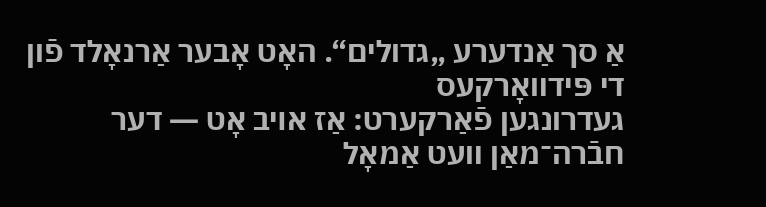אַ סך אַנדערע „גדולים“. האָט אָבער אַרנאָלד פֿון די פּידװאָרקעס
געדרונגען פֿאַרקערט: אַז אױב אָט ― דער חבֿרה־מאַן װעט אַמאָל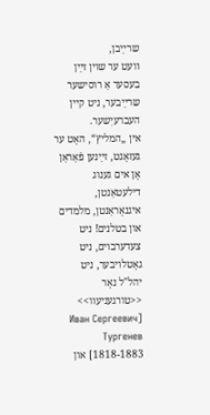שרײַבן,
װעט ער שױן זײַן בעסער אַ רוסישער שרײַבער, ניט קײן העברעיִשער.
אין „המליץ“, האָט ער געזאָגט, זײַנען פֿאַראַן אָן אים גענוג דילעטאַנטן,
איגנאָראַנטן, מלמדים און בטלנים! ניט צעדערבױם, ניט גאָטלױבער, ניט
יהל″ל נאָר <<טורגעניעװ>> [Иван Сергеевич Тургенев 1818-1883] און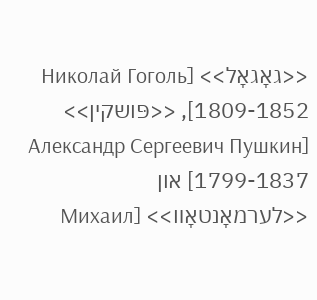<<גאָגאָל>> [Николай Гоголь 1809-1852], <<פּושקין>> [Александр Сергеевич Пушкин
1799-1837] און <<לערמאָנטאָװ>> [Михаил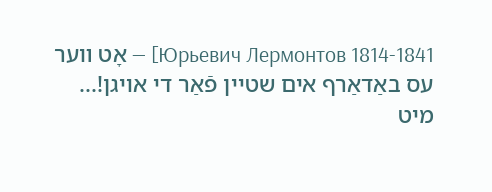Юрьевич Лермонтов 1814-1841] ― אָט װער עס באַדאַרף אים שטײן פֿאַר די אױגן!...
מיט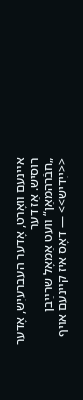אײנעם װאָרט, אָדער העברעיִש, אָדער רוסיש. אַז דער
„חבֿרהמאַן“ װעט אַמאָל שרײַבן <<ייִדיש>> ― דאָס איז קײנעם אױף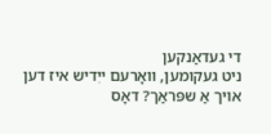די געדאַנקען
ניט געקומען, װאָרעם ייִדיש איז דען אױך אַ שפּראַך? דאָס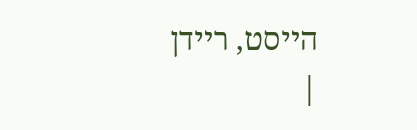הײסט, רײדן
|